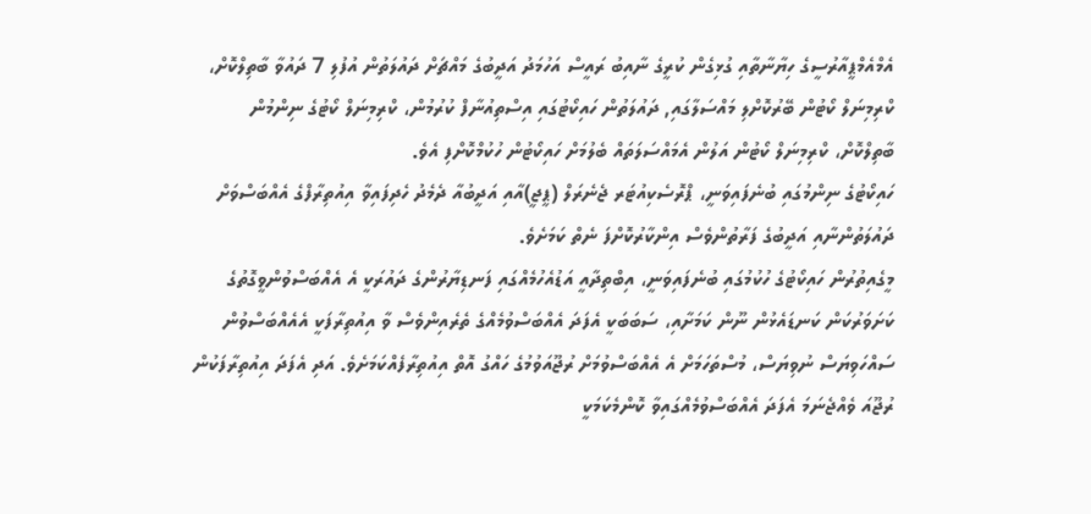އެމްއެމްޕީއާރުސީގެ ހިޔާނާތާއި ގުޅިގެން ކުރީގެ ނާއިބު ރައީސް އަހުމަދު އަދީބުގެ މައްޗަށް ދައުލަތުން އުފުލި 7 ދައުވާ ބާތިލްކޮށް، ކްރިމިނަލް ކޯޓުން ބޭރުކޮށްލި މައްސަލާގައި, ދައުލަތުން ހައިކޯޓުގައި އިސްތިއުނާފް ކުރުމުން، ކްރިމިނަލް ކޯޓުގެ ނިންމުން ބާތިލްކޮށް، ކްރިމިނަލް ކޯޓުން އަލުން އެމައްސަލަތައް ބެލުމަށް ހައިކޯޓުން ހުކުމްކޮށްފި އެވެ.
ހައިކޯޓުގެ ނިންމުގައި ބުނެފައިވަނީ، ޕްރޮސެކިއުޓަރ ޖެނެރަލް (ޕީޖީ)އާއި އަދީބުއާ ދެމެދު ހެދިފައިވާ އިއުތިރާފްގެ އެއްބަސްވަށް ދައުލަތުންނާއި އަދީބުގެ ފަރާތުންވެސް އިންކާރުކޮށްފަ ނެތް ކަމަށެވެ.
މީގެއިތުރުން ހައިކޯޓުގެ ހުކުމުގައި ބުނެފައިވަނީ، އިބްތިދާއީ އަޑުއެހުމެއްގައި ފަނޑިޔާރުންގެ ދައުރަކީ އެ އެއްބަސްވުންވީގޮތުގެ ކަށަވަރުކަން ކަނޑައެޅުން ނޫން ކަމަށާއި، ސަބަބަކީ އެފަދަ އެއްބަސްވުމެއްގެ ތެރެއިންވެސް ވާ އިއުތިރާފަކީ އެއެއްބަސްވުން ސައްހަވިޔަސް ނުވިޔަސް، މުސްތަހަމަށް އެ އެއްބަސްވުމަށް ރުޖޫއަވުމުގެ ހައްގު އޮތް އިއުތިރާފެއްކަމަށެވެ. އަދި އެފަދަ އިއުތިރާފަކުން ރުޖޫއަ ވެއްޖެނަމަ އެފަދަ އެއްބަސްވުމެއްގައިވާ ކޮންމެކަމަކީ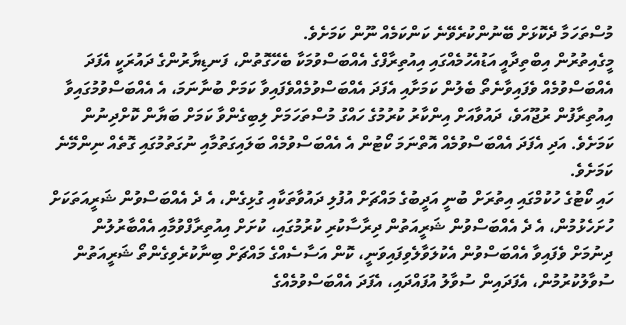މުސްތަހަމާ ދެކޮޅަށް ބޭނުންކުރެވޭނެ ކަންކަމެއް ނޫން ކަމަށެވެ.
މީގެއިތުރުން އިބްތިދާއީ އަޑުއެހުމެއްގައި އިއުތިރާފްގެ އެއްބަސްވުމަކާ ބެހޭގޮތުން، ފަނޑިޔާރުންގެ ދައުރަކީ އެފަދަ އެއްބަސްވުމެއް ވެފައިވާނެތޯ ބެލުން ކަމަށާއި އެފަދަ އެއްބަސްވުމެއްވެފައިވާ ކަމަށް ބުނާނަމަ، އެ އެއްބަސްވުމުގައިވާ އިއުތިރާފުން ރުޖޫއަވެ، ދައުވާއަށް އިންކާރު ކުރުމުގެ ހައްގު މުސްތަހަމަށް ލިބިގެންވާ ކަމަށް ބަޔާން ކޮށްދިނުން ކަމަށެވެ. އަދި އެފަދަ އެއްބަސްވުމެއް އޮތްނަމަ ކޯޓުން އެ އެއްބަސްވުމެއް ބަލައިގަތުމާއި ނުގަތުމުގައި ގޮތެއް ނިންމޭނެ ކަމަށެވެ.
ހައި ކޯޓުގެ ހުކުމްގައި އިތުރަށް ބުނީ އަދީބުގެ މައްޗަށް އުފުލި ދައުވާތަކާއި ގުޅިގެން، އެ ދެ އެއްބަސްވުން ޝަރީއަތަކަށް ހުށަހެޅުމުން، އެ ދެ އެއްބަސްވުން ޝަރީއަތުން ދިރާސާކުރި ކުރުމުގައި، ކުށަށް އިއުތިރާފްވުމާއި އެއްބާރުލުން ދިނުމަށް ވެފައިވާ އެއްބަސްވުން އެކުލަވާލެވިފައިވަނީ، ކޮން އަސާސެއްގެ މައްޗަށް ބިނާކުރެވިގެންތޯ ޝަރީއަތުން ސުވާލުކުރުމުން، އެފަދައިން ސުވާލު އުފައްދައި، އެފަދަ އެއްބަސްވުމެއްގެ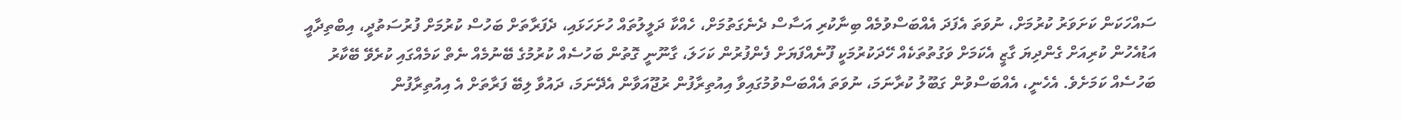ސައްހަކަން ކަށަވަރު ކުރުމަށް، ނުވަތަ އެފަދަ އެއްބަސްވުމެއް ބިނާކުރި އަސާސް ދެނެގަތުމަށް، ހެއްކާ ދަލީލުތައް ހުށަހަޅައި، ދެފަރާތަށް ބަހުސް ކުރުމަށް ފުރުސަތުދީ، އިބްތިދާއީ އަޑުއެހުން ކުރިއަށް ގެންދިޔަ ގާޒީ އެކަމަށް ވަގުތުތަކެއް ހޭދަކުރުމަކީ ފޫނެއްފަޔަށް ފެންފުރުން ކަހަލަ، ގާނޫނީ ގޮތުން ބަހުސެއް ކުރުމުގެ ބޭނުމެއް ނެތް ކަމެއްގައި ކުރެވޭ ބޭކާރު ބަހުސެއް ކަމަށެވެ. އެހެނީ، އެއްބަސްވުން ގަބޫލު ކުރާނަމަ، ނުވަތަ އެއްބަސްވުމުގައިވާ އިއުތިރާފުން ރުޖޫއަވާން އެދޭނަމަ، ދައުވާ ލިބޭ ފަރާތަށް އެ އިއުތިރާފުން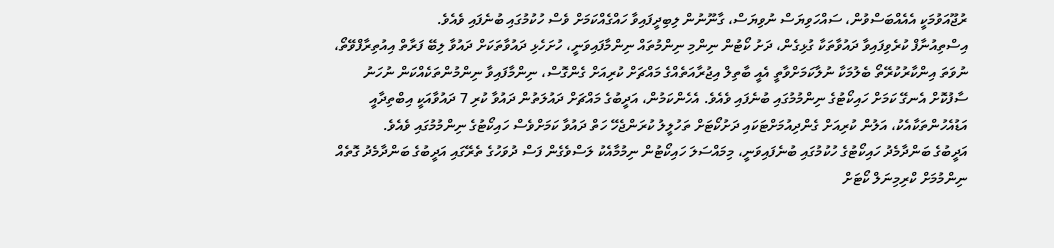ރުޖޫއަވުމަކީ އެއެއްބަސްވުން، ސައްހަވިޔަސް ނުވިޔަސް، ގާނޫނުން ލިބިދީފައިވާ ހައްގެއްކަމަށް ވެސް ހުކުމުގައި ބުނެފައި ވެއެވެ.
އިސްތިއުނާފް ކުރެވިފައިވާ ދައުވާތަކާ ގުޅިގެން، ދަށު ކޯޓުން ނިންމި ނިންމުތައް ނިންމާފައިވަނީ، ހުށަހެޅި ދައުވާތަކަށް ދައުވާ ލިބޭ ފަރާތް އިއުތިރާފްވޭތޯ، ނުވަތަ އިންކާރުކުރޭތޯ ބެލުމަކާ ނުލާކަމަށްވާތީ އެއީ ބާތިލް އިޖުރާއަތެއްގެ މައްޗަށް ކުރިއަށް ގެންގޮސް، ނިންމާފައިވާ ނިންމުންތަކެއްކަން ނުހަނު ސާފުކޮށް އެނގޭ ކަމަށް ހައިކޯޓުގެ ނިންމުމުގައި ބުނެފައި ވެއެވެ. އެހެންކަމުން، އަދީބުގެ މައްޗަށް ދައުލަތުން ދައުވާ ކުރި 7 ދައުވާއަކީ އިބްތިދާއީ އަޑުއެހުންތަކާއެކު، އަލުން ކުރިއަށް ގެންދިއުމަށްޓަކައި ދަށުކޯޓަށް ތަހުލީލު ކުރަންޖެހޭ ހަތް ދައުވާ ކަމަށްވެސް ހައިކޯޓުގެ ނިންމުމުގައި ވެއެވެ.
އަދީބުގެ ބަންދާމެދު ހައިކޯޓުގެ ހުކުމުގައި ބުނެފައިވަނީ، މިމައްސަލަ ހައިކޯޓުން ނިމުމާއެކު ލަސްވެގެން ފަސް ދުވަހުގެ ތެރޭގައި އަދީބުގެ ބަންދާމެދު ގޮތެއް ނިންމުމަށް ކްރިމިނަލް ކޯޓަށް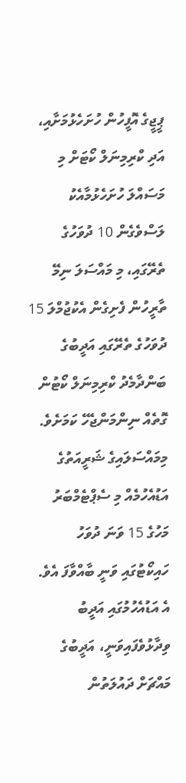ޕީޖީގެ އޮފީހުން ހުށަހެޅުމަށާއި، އަދި ކްރިމިނަލް ކޯޓަށް މި މަސައްލަ ހުށަހެޅުމާއެކު ލަސްވެގެން 10 ދުވަހުގެ ތެރޭގައި، މި މައްސަލަ ނިމޭ ތާރީހުން ފެށިގެން އެކުޖުމްލަ 15 ދުވަހުގެ ތެރޭގައި އަދީބުގެ ބަންދާމެދު ކްރިމިނަލް ކޯޓުން ގޮތެއް ނިންމަންޖެހޭ ކަމަށެވެ.
މިމައްސަލައިގެ ޝަރީއަތުގެ އަޑުއެހުމެއް މި ސެޕްޓެމްބަރު މަހުގެ 15 ވަނަ ދުވަހު ހައިކޯޓުގައި ވަނީ ބާއްވާފަ އެވެ. އެ އަޑުއެހުމުގައި އަދީބު ވިދާޅުވެފައިވަނީ، އަދީބުގެ މައްޗަށް ދައުލަތުން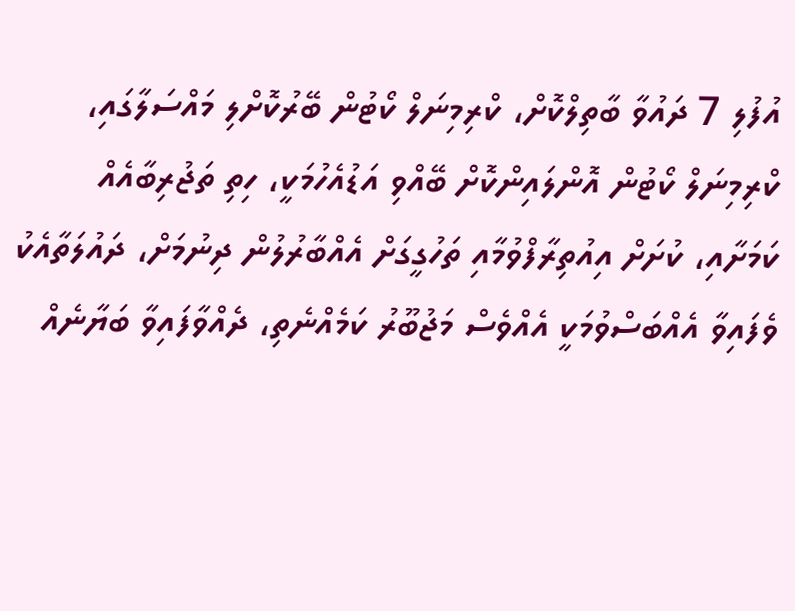އުފުލި 7 ދައުވާ ބާތިލްކޮށް، ކްރިމިނަލް ކޯޓުން ބޭރުކޮށްލި މައްސަލާގައި، ކްރިމިނަލް ކޯޓުން އޮންލައިންކޮށް ބޭއްވި އަޑުއެހުމަކީ، ހިތި ތަޖުރިބާއެއް ކަމަށާއި، ކުށަށް އިއުތިރާފްވުމާއި ތަހުގީގަށް އެއްބާރުލުން ދިނުމަށް، ދައުލަތާއެކު ވެފައިވާ އެއްބަސްވުމަކީ އެއްވެސް މަޖުބޫރު ކަމެއްނެތި، ދެއްވާފައިވާ ބަޔާނެއް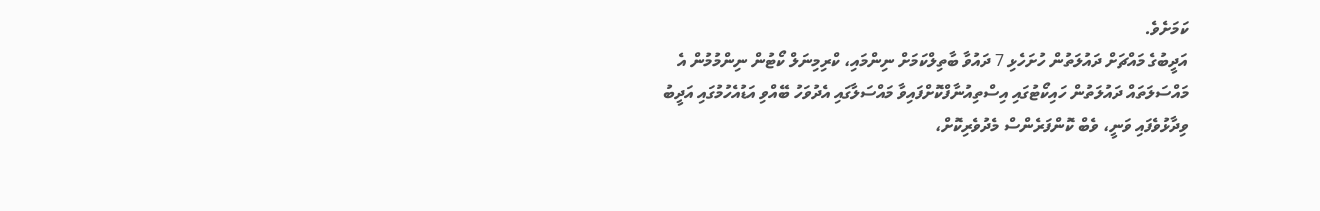ކަމަށެވެ.
އަދީބުގެ މައްޗަށް ދައުލަތުން ހުށަހެޅި 7 ދައުވާ ބާތިލްކަމަށް ނިންމައި، ކްރިމިނަލް ކޯޓުން ނިންމުމުން އެ މައްސަލަތައް ދައުލަތުން ހައިކޯޓުގައި އިސްތިއުނާފްކޮށްފައިވާ މައްސަލާގައި އެދުވަހު ބޭއްވި އަޑުއެހުމުގައި އަދީބު ވިދާޅުވެފައި ވަނީ، ވެބް ކޮންފަރެންސް މެދުވެރިކޮށް،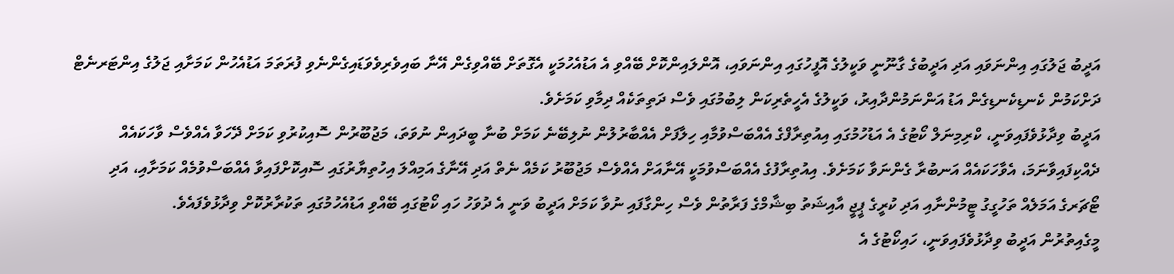އަދީބު ޖަލުގައި އިންނަވައި އަދި އަދީބުގެ ގާނޫނީ ވަކީލުގެ އޮފީހުގައި އިންނަވައި، އޮންލައިންކޮށް ބޭއްވި އެ އަޑުއެހުމަކީ އެގޮތަށް ބޭއްވިގެން އޭނާ ބައިވެރިވެވަޑައިގެންނެވި ފުރަތަމަ އަޑުއެހުން ކަމަށާއި ޖަލުގެ އިންޓަރނެޓް ދަށްކަމުން ކެނޑިކެނޑިގެން އަޑު އަންނަމުންދާއިރު، ވަކީލުގެ އެހީތެރިކަން ލިބުމުގައި ވެސް ދަތިތަކެއް ދިމާވި ކަމަށެވެ.
އަދީބު ވިދާޅުވެފައިވަނީ، ކްރިމިނަލް ކޯޓުގެ އެ އަޑުހުމުގައި އިއުތިރާފްގެ އެއްބަސްވުމާއި ހިލާފަށް އެއްބާރުލުން ނުލިބޭނެ ކަމަށް ބުނާ ބީދައިން ނުވަތަ، މަޖުބޫރުން ސޮއިކުރުވި ކަމަށް ދޭހަވާ އެއްވެސް ވާހަކައެއް ދެއްކިފައިވާނަމަ، އެވާހަކައެއް އަނބުރާ ގެންނަވާ ކަމަށެވެ. އިއުތިރާފުގެ އެއްބަސްވުމަކީ އޭނާއަށް އެއްވެސް މަޖުބޫރު ކަމެއް ނެތް އަދި އޭނާގެ އަމިއްލަ އިހުތިޔާރުގައި ސޮއިކޮށްފައިވާ އެއްބަސްވުމެއް ކަމަށާއި، އަދި ޓޯޗަރގެ އަމަލެއް ތަހުގީގު ޓީމުންނާއި އަދި ކުރީގެ ޕީޖީ އާއިޝަތު ބިޝާމްގެ ފަރާތުން ވެސް ހިންގާފައި ނުވާ ކަމަށް އަދީބު ވަނީ އެ ދުވަހު ހައި ކޯޓުގައި ބޭއްވި އަޑުއެހުމުގައި ތަކުރާރުކޮށް ވިދާޅުވެފައެވެ.
މީގެއިތުރުން އަދީބު ވިދާޅުވެފައިވަނީ، ހައިކޯޓުގެ އެ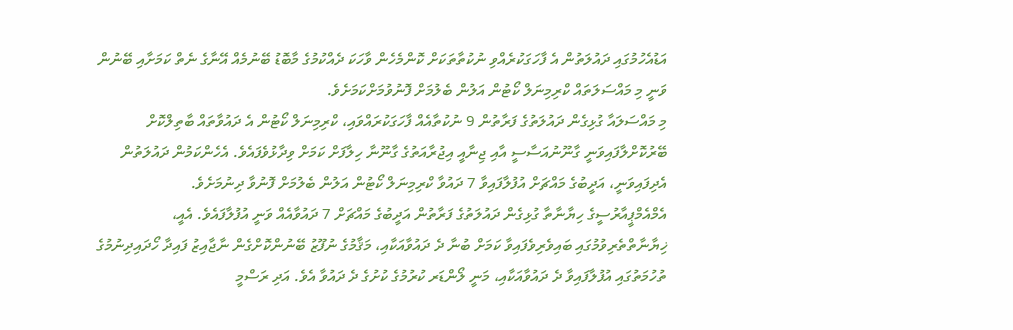އަޑުއެހުމުގައި ދައުލަތުން އެ ފާހަގަކުރެއްވި ނުކުތާތަކަށް ކޮންމެހެން ވާހަކަ ދެއްކުމުގެ މާބޮޑު ބޭނުމެއް އޭނާގެ ނެތް ކަމަށާއި ބޭނުން ވަނީ މި މައްސަލަތައް ކްރިމިނަލް ކޯޓުން އަލުން ބެލުމަށް ފޮނުވުމަށްކަމަށެވެ.
މި މައްސަލައާ ގުޅިގެން ދައުލަތުގެ ފަރާތުން 9 ނުކުތާއެއް ފާހަގަކުރައްވައި، ކްރިމިނަލް ކޯޓުން އެ ދައުވާތައް ބާތިލްކޮށް ބޭރުކޮށްލާފައިވަނީ ގާނޫނުއަސާސީ އާއި ޖިނާއީ އިޖުރާއަތުގެ ގާނޫނާ ހިލާފަށް ކަމަށް ވިދާޅުވެފައެވެ. އެހެންކަމުން ދައުލަތުން އެދިފައިވަނީ، އަދީބުގެ މައްޗަށް އުފުލާފައިވާ 7 ދައުވާ ކްރިމިނަލް ކޯޓުން އަލުން ބެލުމަށް ފޮނުވާ ދިނުމަށެވެ.
އެމްއެމްޕީއާރުސީގެ ހިޔާނާތާ ގުޅިގެން ދައުލަތުގެ ފަރާތުން އަދީބުގެ މައްޗަށް 7 ދައުވާއެއް ވަނީ އުފުލާފައެވެ. އެއީ، ޚިޔާނާތްތެރިވުމުގައި ބައިވެރިވެފައިވާ ކަމަށް ބުނާ ދެ ދައުވާއަކާއި، މަޤާމުގެ ނުފޫޒު ބޭނުންކޮށްގެން ނާޖާއިޒު ފައިދާ ހޯދައިދިނުމުގެ ތުހުމަތުގައި އުފުލާފައިވާ ދެ ދައުވާއަކާއި، މަނީ ލޯންޑަރ ކުރުމުގެ ކުށުގެ ދެ ދައުވާ އެވެ. އަދި ރަސްމީ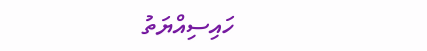ހައިސިއްޔަތު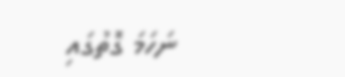ނަހަމަ ގޮތުގައި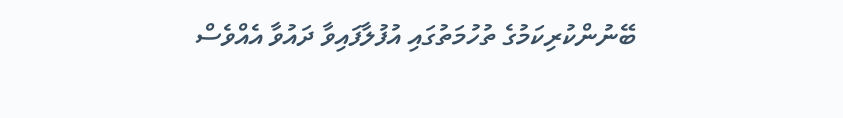ބޭނުންކުރިކަމުގެ ތުހުމަތުގައި އުފުލާފައިވާ ދައުވާ އެއްވެސް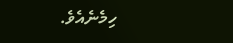ހިމެނެއެވެ.